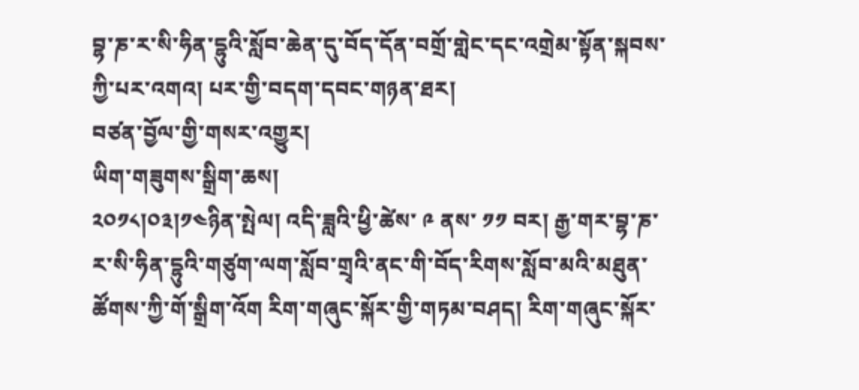བྷ་ཎ་ར་སི་ཧིན་དྷུའི་སློབ་ཆེན་དུ་བོད་དོན་བགྲོ་གླེང་དང་འགྲེམ་སྟོན་སྐབས་ཀྱི་པར་འགའ། པར་གྱི་བདག་དབང་གཉན་ཐར།
བཙན་བྱོལ་གྱི་གསར་འགྱུར།
ཡིག་གཟུགས་སྒྲིག་ཆས།
༢༠༡༨།༠༣།༡༤ཉིན་སྤེལ། འདི་ཟླའི་ཕྱི་ཚེས་ ༩ ནས་ ༡༡ བར། རྒྱ་གར་བྷ་ཎ་ར་སི་ཧིན་དྷུའི་གཙུག་ལག་སློབ་གྲྭའི་ནང་གི་བོད་རིགས་སློབ་མའི་མཐུན་ཚོགས་ཀྱི་གོ་སྒྲིག་འོག རིག་གཞུང་སྐོར་གྱི་གཏམ་བཤད། རིག་གཞུང་སྐོར་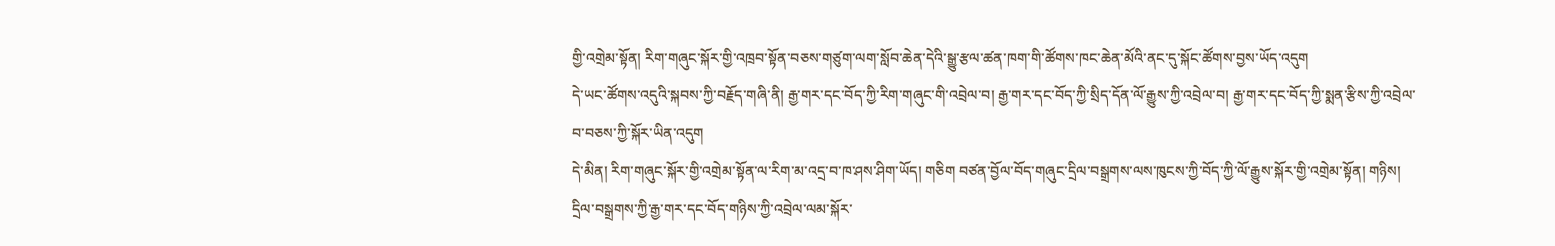གྱི་འགྲེམ་སྟོན། རིག་གཞུང་སྐོར་གྱི་འཁྲབ་སྟོན་བཅས་གཙུག་ལག་སློབ་ཆེན་དེའི་སྒྱུ་རྩལ་ཚན་ཁག་གི་ཚོགས་ཁང་ཆེན་མོའི་ནང་དུ་སྐོང་ཚོགས་བྱས་ཡོད་འདུག
དེ་ཡང་ཚོགས་འདུའི་སྐབས་ཀྱི་བརྗོད་གཞི་ནི། རྒྱ་གར་དང་བོད་ཀྱི་རིག་གཞུང་གི་འབྲེལ་བ། རྒྱ་གར་དང་བོད་ཀྱི་སྲིད་དོན་ལོ་རྒྱུས་ཀྱི་འབྲེལ་བ། རྒྱ་གར་དང་བོད་ཀྱི་སྨན་རྩིས་ཀྱི་འབྲེལ་བ་བཅས་ཀྱི་སྐོར་ཡིན་འདུག
དེ་མིན། རིག་གཞུང་སྐོར་གྱི་འགྲེམ་སྟོན་ལ་རིག་མ་འདྲ་བ་ཁ་ཤས་ཤིག་ཡོད། གཅིག བཙན་བྱོལ་བོད་གཞུང་དྲིལ་བསྒྲགས་ལས་ཁུངས་ཀྱི་བོད་ཀྱི་ལོ་རྒྱུས་སྐོར་གྱི་འགྲེམ་སྟོན། གཉིས། དྲིལ་བསྒྲགས་ཀྱི་རྒྱ་གར་དང་བོད་གཉིས་ཀྱི་འབྲེལ་ལམ་སྐོར་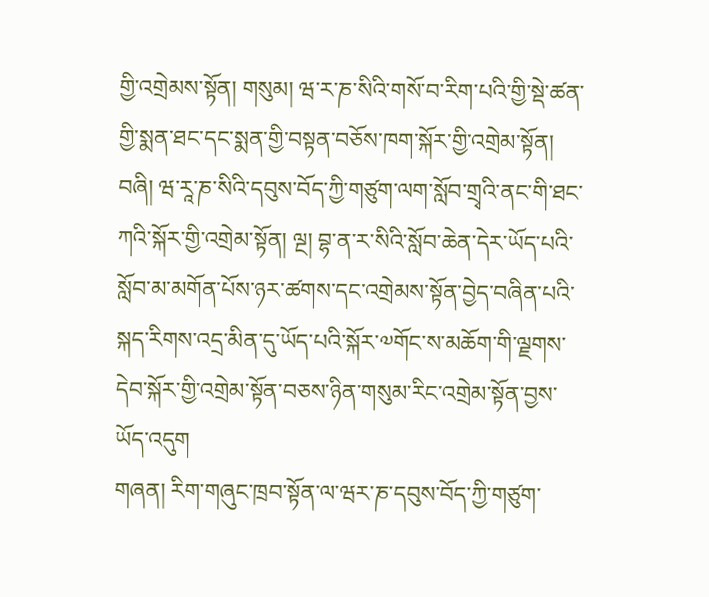གྱི་འགྲེམས་སྟོན། གསུམ། ཝ་ར་ཎ་སིའི་གསོ་བ་རིག་པའི་གྱི་སྡེ་ཚན་གྱི་སྨན་ཐང་དང་སྨན་གྱི་བསྟན་བཅོས་ཁག་སྐོར་གྱི་འགྲེམ་སྟོན། བཞི། ཝ་རཱ་ཎ་སིའི་དབུས་བོད་ཀྱི་གཙུག་ལག་སློབ་གྲྭའི་ནང་གི་ཐང་ཀའི་སྐོར་གྱི་འགྲེམ་སྟོན། ལྔ། བྷ་ན་ར་སིའི་སློབ་ཆེན་དེར་ཡོད་པའི་སློབ་མ་མགོན་པོས་ཉར་ཚགས་དང་འགྲེམས་སྟོན་བྱེད་བཞིན་པའི་སྐད་རིགས་འདྲ་མིན་དུ་ཡོད་པའི་སྐོར་༧གོང་ས་མཆོག་གི་ལྗགས་དེབ་སྐོར་གྱི་འགྲེམ་སྟོན་བཅས་ཉིན་གསུམ་རིང་འགྲེམ་སྟོན་བྱས་ཡོད་འདུག
གཞན། རིག་གཞུང་ཁྲབ་སྟོན་ལ་ཝར་ཎ་དབུས་བོད་ཀྱི་གཙུག་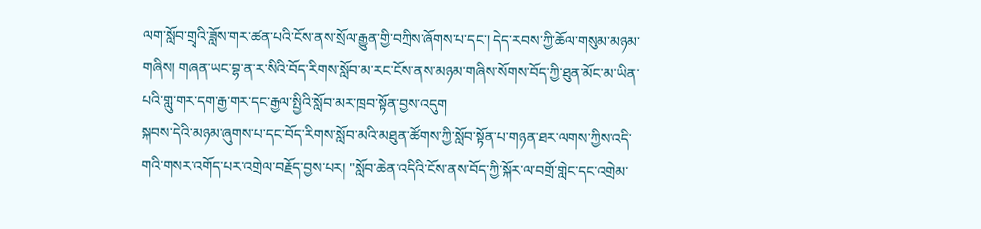ལག་སློབ་གྲྭའི་ཟློས་གར་ཚན་པའི་ངོས་ནས་སྲོལ་རྒྱུན་གྱི་བཀྲིས་ཞོགས་པ་དང་། དེད་རབས་ཀྱི་ཆོལ་གསུམ་མཉམ་གཞིས། གཞན་ཡང་བྷ་ན་ར་སིའི་བོད་རིགས་སློབ་མ་རང་ངོས་ནས་མཉམ་གཞིས་སོགས་བོད་ཀྱི་ཐུན་མོང་མ་ཡིན་པའི་གླུ་གར་དག་རྒྱ་གར་དང་རྒྱལ་སྤྱིའི་སློབ་མར་ཁྲབ་སྟོན་བྱས་འདུག
སྐབས་དེའི་མཉམ་ཞུགས་པ་དང་བོད་རིགས་སློབ་མའི་མཐུན་ཚོགས་ཀྱི་སློབ་སྟོན་པ་གཉན་ཐར་ལགས་ཀྱིས་འདི་གའི་གསར་འགོད་པར་འགྲེལ་བརྗོད་བྱས་པར། "སློབ་ཆེན་འདིའི་ངོས་ནས་བོད་ཀྱི་སྐོར་ལ་བགྲོ་གླེང་དང་འགྲེམ་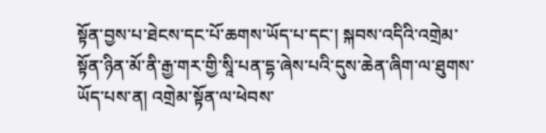སྟོན་བྱས་པ་ཐེངས་དང་པོ་ཆགས་ཡོད་པ་དང་། སྐབས་འདིའི་འགྲེམ་སྟོན་ཉིན་མོ་ནི་རྒྱ་གར་གྱི་སཱི་པན་དྷ་ཞེས་པའི་དུས་ཆེན་ཞིག་ལ་ཐུགས་ཡོད་པས་ན། འགྲེམ་སྟོན་ལ་ཕེབས་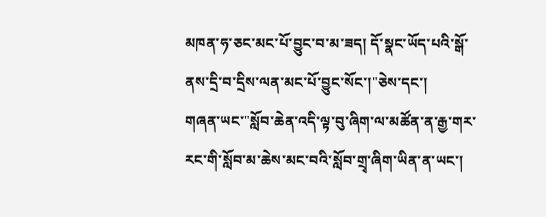མཁན་ཧ་ཅང་མང་པོ་བྱུང་བ་མ་ཟད། དོ་སྣང་ཡོད་པའི་སྒོ་ནས་དྲི་བ་དྲིས་ལན་མང་པོ་བྱུང་སོང་།"ཅེས་དང་།
གཞན་ཡང་"སློབ་ཆེན་འདི་ལྟ་བུ་ཞིག་ལ་མཚོན་ན་རྒྱ་གར་རང་གི་སློབ་མ་ཆེས་མང་བའི་སློབ་གྲྭ་ཞིག་ཡིན་ན་ཡང་།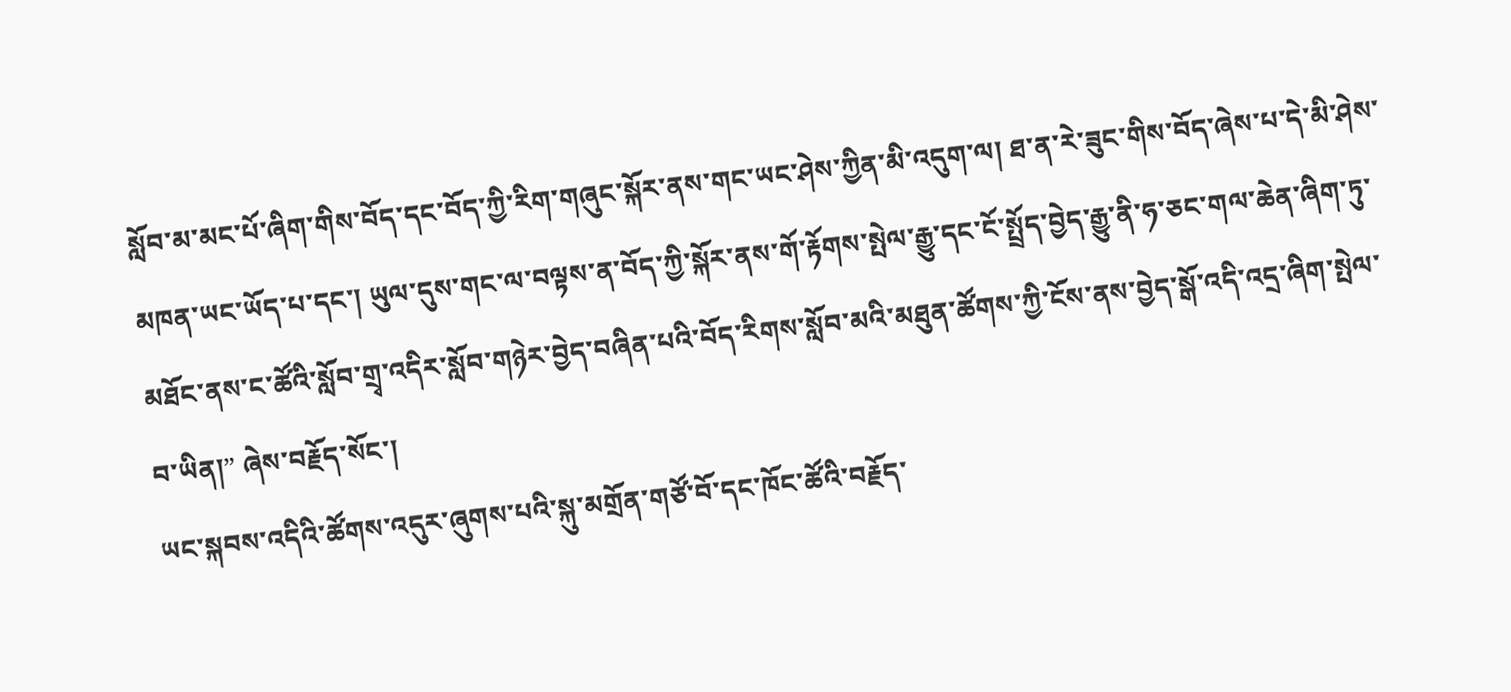སློབ་མ་མང་པོ་ཞིག་གིས་བོད་དང་བོད་ཀྱི་རིག་གཞུང་སྐོར་ནས་གང་ཡང་ཤེས་ཀྱིན་མི་འདུག་ལ། ཐ་ན་རེ་ཟུང་གིས་བོད་ཞེས་པ་དེ་མི་ཤེས་མཁན་ཡང་ཡོད་པ་དང་། ཡུལ་དུས་གང་ལ་བལྟས་ན་བོད་ཀྱི་སྐོར་ནས་གོ་རྟོགས་སྤེལ་རྒྱུ་དང་ངོ་སྤྲོད་བྱེད་རྒྱུ་ནི་ཧ་ཅང་གལ་ཆེན་ཞིག་ཏུ་མཐོང་ནས་ང་ཚོའི་སློབ་གྲྭ་འདིར་སློབ་གཉེར་བྱེད་བཞིན་པའི་བོད་རིགས་སློབ་མའི་མཐུན་ཚོགས་ཀྱི་ངོས་ནས་བྱེད་སྒོ་འདི་འདྲ་ཞིག་སྤེལ་བ་ཡིན།” ཞེས་བརྗོད་སོང་།
ཡང་སྐབས་འདིའི་ཚོགས་འདུར་ཞུགས་པའི་སྐུ་མགྲོན་གཙོ་བོ་དང་ཁོང་ཚོའི་བརྗོད་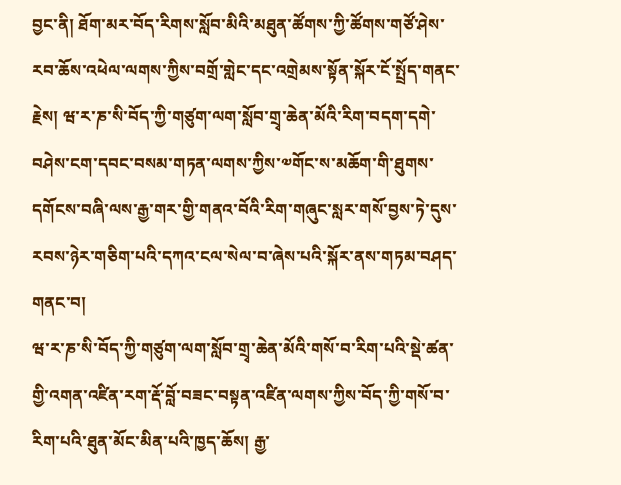བྱང་ནི། ཐོག་མར་བོད་རིགས་སློབ་མིའི་མཐུན་ཚོགས་ཀྱི་ཚོགས་གཙོ་ཤེས་རབ་ཆོས་འཕེལ་ལགས་ཀྱིས་བགྲོ་གླེང་དང་འགྲེམས་སྟོན་སྐོར་ངོ་སྤྲོད་གནང་རྗེས། ཝ་ར་ཎ་སི་བོད་ཀྱི་གཙུག་ལག་སློབ་གྲྭ་ཆེན་མོའི་རིག་བདག་དགེ་བཤེས་ངག་དབང་བསམ་གཏན་ལགས་ཀྱིས་༧གོང་ས་མཆོག་གི་ཐུགས་དགོངས་བཞི་ལས་རྒྱ་གར་གྱི་གནའ་བོའི་རིག་གཞུང་སླར་གསོ་བྱས་ཏེ་དུས་རབས་ཉེར་གཅིག་པའི་དཀའ་ངལ་སེལ་བ་ཞེས་པའི་སྐོར་ནས་གཏམ་བཤད་གནང་བ།
ཝ་ར་ཎ་སི་བོད་ཀྱི་གཙུག་ལག་སློབ་གྲྭ་ཆེན་མོའི་གསོ་བ་རིག་པའི་སྡེ་ཚན་གྱི་འགན་འཛིན་རག་རྡོ་བློ་བཟང་བསྟན་འཛིན་ལགས་ཀྱིས་བོད་ཀྱི་གསོ་བ་རིག་པའི་ཐུན་མོང་མིན་པའི་ཁྱད་ཆོས། རྒྱ་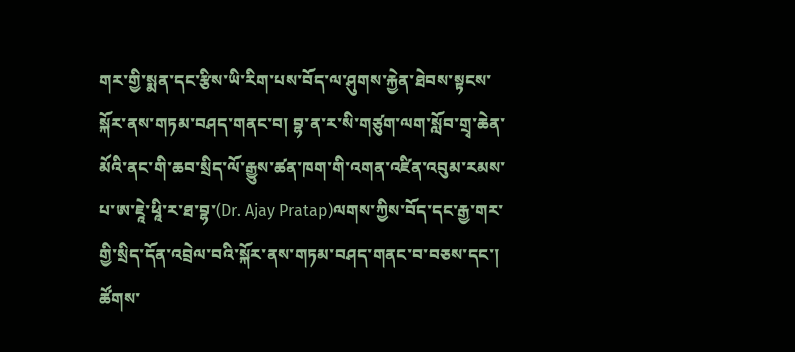གར་གྱི་སྨན་དང་རྩིས་ཡི་རིག་པས་བོད་ལ་ཤུགས་རྐྱེན་ཐེབས་སྟངས་སྐོར་ནས་གཏམ་བཤད་གནང་བ། བྷ་ན་ར་སི་གཙུག་ལག་སློབ་གྲྭ་ཆེན་མོའི་ནང་གི་ཆབ་སྲིད་ལོ་རྒྱུས་ཚན་ཁག་གི་འགན་འཛིན་འབུམ་རམས་པ་ཨ་ཇཱེ་ཕཱི་ར་ཐ་བྷ་(Dr. Ajay Pratap)ལགས་ཀྱིས་བོད་དང་རྒྱ་གར་གྱི་སྲིད་དོན་འབྲེལ་བའི་སྐོར་ནས་གཏམ་བཤད་གནང་བ་བཅས་དང་། ཚོགས་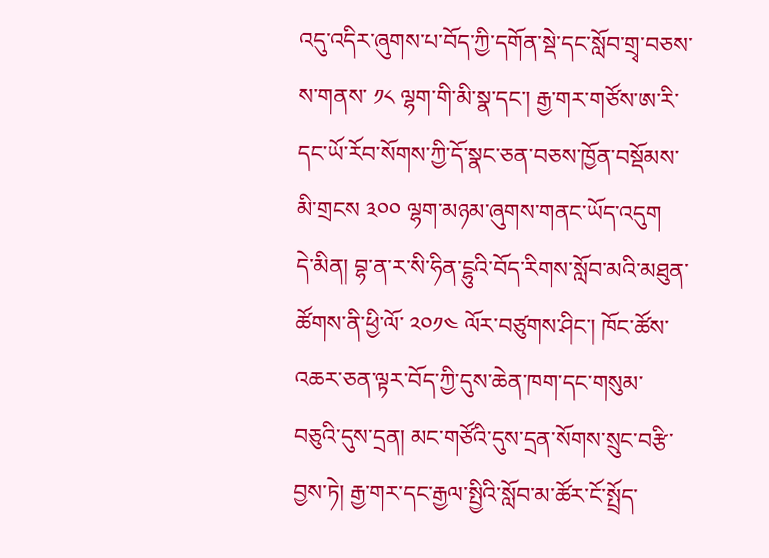འདུ་འདིར་ཞུགས་པ་བོད་ཀྱི་དགོན་སྡེ་དང་སློབ་གྲྭ་བཅས་ས་གནས་ ༡༨ ལྷག་གི་མི་སྣ་དང་། རྒྱ་གར་གཙོས་ཨ་རི་དང་ཡོ་རོབ་སོགས་ཀྱི་དོ་སྣང་ཅན་བཅས་ཁྱོན་བསྡོམས་མི་གྲངས ༣༠༠ ལྷག་མཉམ་ཞུགས་གནང་ཡོད་འདུག
དེ་མིན། བྷ་ན་ར་སི་ཧིན་ངྷུའི་བོད་རིགས་སློབ་མའི་མཐུན་ཚོགས་ནི་ཕྱི་ལོ་ ༢༠༡༤ ལོར་བཙུགས་ཤིང་། ཁོང་ཚོས་འཆར་ཅན་ལྟར་བོད་ཀྱི་དུས་ཆེན་ཁག་དང་གསུམ་བཅུའི་དུས་དྲན། མང་གཙོའི་དུས་དྲན་སོགས་སྲུང་བརྩི་བྱས་ཏེ། རྒྱ་གར་དང་རྒྱལ་སྤྱིའི་སློབ་མ་ཚོར་ངོ་སྤྲོད་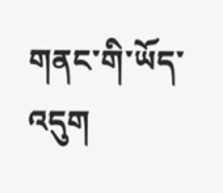གནང་གི་ཡོད་འདུག